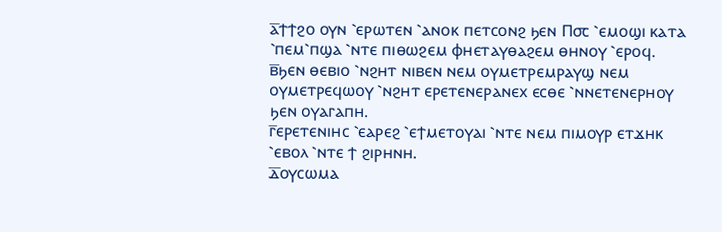ⲁ̅ϯϯϩⲟ ⲟⲩⲛ ⳿ⲉⲣⲱⲧⲉⲛ ⳿ⲁⲛⲟⲕ ⲡⲉⲧⲥⲟⲛϩ ϧⲉⲛ Ⲡ⳪ ⳿ⲉⲙⲟϣⲓ ⲕⲁⲧⲁ ⳿ⲡⲉⲙ⳿ⲡϣⲁ ⳿ⲛⲧⲉ ⲡⲓⲑⲱϩⲉⲙ ⲫⲏⲉⲧⲁⲩⲑⲁϩⲉⲙ ⲑⲏⲛⲟⲩ ⳿ⲉⲣⲟϥ.
ⲃ̅ϧⲉⲛ ⲑⲉⲃⲓⲟ ⳿ⲛϩⲏⲧ ⲛⲓⲃⲉⲛ ⲛⲉⲙ ⲟⲩⲙⲉⲧⲣⲉⲙⲣⲁⲩϣ ⲛⲉⲙ ⲟⲩⲙⲉⲧⲣⲉϥⲱⲟⲩ ⳿ⲛϩⲏⲧ ⲉⲣⲉⲧⲉⲛⲉⲣⲁⲛⲉⲭ ⲉⲥⲑⲉ ⳿ⲛⲛⲉⲧⲉⲛⲉⲣⲏⲟⲩ ϧⲉⲛ ⲟⲩⲁⲅⲁⲡⲏ.
ⲅ̅ⲉⲣⲉⲧⲉⲛⲓⲏⲥ ⳿ⲉⲁⲣⲉϩ ⳿ⲉϯⲙⲉⲧⲟⲩⲁⲓ ⳿ⲛⲧⲉ ⲛⲉⲙ ⲡⲓⲙⲟⲩⲣ ⲉⲧϫⲏⲕ ⳿ⲉⲃⲟⲗ ⳿ⲛⲧⲉ ϯ ϩⲓⲣⲏⲛⲏ.
ⲇ̅ⲟⲩⲥⲱⲙⲁ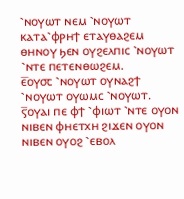⳿ⲛⲟⲩⲱⲧ ⲛⲉⲙ ⳿ⲛⲟⲩⲱⲧ ⲕⲁⲧⲁ⳿ⲫⲣⲏϯ ⲉⲧⲁⲩⲑⲁϩⲉⲙ ⲑⲏⲛⲟⲩ ϧⲉⲛ ⲟⲩϩⲉⲗⲡⲓⲥ ⳿ⲛⲟⲩⲱⲧ ⳿ⲛⲧⲉ ⲡⲉⲧⲉⲛⲑⲱϩⲉⲙ.
ⲉ̅ⲟⲩ⳪ ⳿ⲛⲟⲩⲱⲧ ⲟⲩⲛⲁϩϯ ⳿ⲛⲟⲩⲱⲧ ⲟⲩⲱⲙⲥ ⳿ⲛⲟⲩⲱⲧ.
ⲋ̅ⲟⲩⲁⲓ ⲡⲉ ⲫϯ ⳿ⲫⲓⲱⲧ ⳿ⲛⲧⲉ ⲟⲩⲟⲛ ⲛⲓⲃⲉⲛ ⲫⲏⲉⲧⲭⲏ ϩⲓϫⲉⲛ ⲟⲩⲟⲛ ⲛⲓⲃⲉⲛ ⲟⲩⲟϩ ⳿ⲉⲃⲟⲗ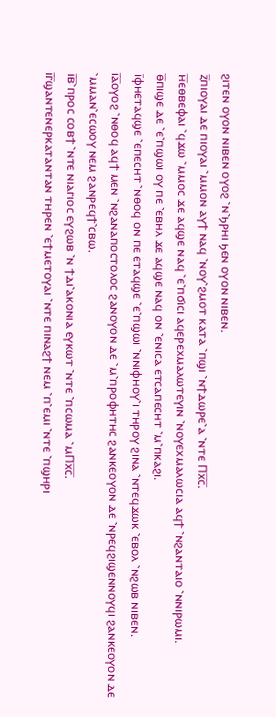ϩⲓⲧⲉⲛ ⲟⲩⲟⲛ ⲛⲓⲃⲉⲛ ⲟⲩⲟϩ ⳿ⲛ⳿ϧⲣⲏⲓ ϧⲉⲛ ⲟⲩⲟⲛ ⲛⲓⲃⲉⲛ.
ⲍ̅ⲡⲓⲟⲩⲁⲓ ⲇⲉ ⲡⲓⲟⲩⲁⲓ ⳿ⲙⲙⲟⲛ ⲁⲩϯ ⲛⲁϥ ⳿ⲛⲟⲩ⳿ϩⲙⲟⲧ ⲕⲁⲧⲁ ⳿ⲡϣⲓ ⳿ⲛϯⲇⲱⲣⲉ⳿ⲁ ⳿ⲛⲧⲉ Ⲡⲭ̅ⲥ̅.
ⲏ̅ⲉⲑⲃⲉⲫⲁⲓ ⳿ϥϫⲱ ⳿ⲙⲙⲟⲥ ϫⲉ ⲁϥϣⲉ ⲛⲁϥ ⳿ⲉ⳿ⲡϭⲓⲥⲓ ⲁϥⲉⲣⲉⲭⲙⲁⲗⲱⲧⲉⲩⲓⲛ ⳿ⲛⲟⲩⲉⲭⲙⲁⲗⲱⲥⲓⲁ ⲁϥϯ ⳿ⲛϩⲁⲛⲧⲁⲓⲟ ⳿ⲛⲛⲓⲣⲱⲙⲓ.
ⲑ̅ⲡⲓϣⲉ ⲇⲉ ⳿ⲉ⳿ⲡϣⲱⲓ ⲟⲩ ⲡⲉ ⳿ⲉⲃⲏⲗ ϫⲉ ⲁϥϣⲉ ⲛⲁϥ ⲟⲛ ⳿ⲉⲛⲓⲥⲁ ⲉⲧⲥⲁⲡⲉⲥⲏⲧ ⳿ⲙ⳿ⲡⲕⲁϩⲓ.
ⲓ̅ⲫⲏⲉⲧⲁϥϣⲉ ⳿ⲉⲡⲉⲥⲏⲧ ⳿ⲛⲑⲟϥ ⲟⲛ ⲡⲉ ⲉⲧⲁϥϣⲉ ⳿ⲉ⳿ⲡϣⲱⲓ ⳿ⲛⲛⲓⲫⲏⲟⲩ⳿ⲓ ⲧⲏⲣⲟⲩ ϩⲓⲛⲁ ⳿ⲛⲧⲉϥϫⲱⲕ ⳿ⲉⲃⲟⲗ ⳿ⲛϩⲱⲃ ⲛⲓⲃⲉⲛ.
ⲓ̅ⲁ̅ⲟⲩⲟϩ ⳿ⲛⲑⲟϥ ⲁϥϯ ⲙⲉⲛ ⳿ⲛϩⲁⲛⲁⲡⲟⲥⲧⲟⲗⲟⲥ ϩⲁⲛⲟⲩⲟⲛ ⲇⲉ ⳿ⲙ⳿ⲡⲣⲟⲫⲏⲧⲏⲥ ϩⲁⲛⲕⲉⲟⲩⲟⲛ ⲇⲉ ⳿ⲛⲣⲉϥϩⲓϣⲉⲛⲛⲟⲩϥⲓ ϩⲁⲛⲕⲉⲟⲩⲟⲛ ⲇⲉ ⳿ⲙⲙⲁⲛ⳿ⲉⲥⲱⲟⲩ ⲛⲉⲙ ϩⲁⲛⲣⲉϥϯ⳿ⲥⲃⲱ.
ⲓ̅ⲃ̅⳿ⲡⲣⲟⲥ ⲥⲟⲃϯ ⳿ⲛⲧⲉ ⲛⲓⲁⲅⲓⲟⲥ ⲉⲩϩⲱⲃ ⳿ⲛ ϯⲇⲓ⳿ⲁⲕⲟⲛⲓⲁ ⲉⲩⲕⲱⲧ ⳿ⲛⲧⲉ ⳿ⲡⲥⲱⲙⲁ ⳿ⲙⲠⲭ̅ⲥ̅.
ⲓ̅ⲅ̅ϣⲁⲛⲧⲉⲛⲉⲣⲕⲁⲧⲁⲛⲧⲁⲛ ⲧⲏⲣⲉⲛ ⳿ⲉϯⲙⲉⲧⲟⲩⲁⲓ ⳿ⲛⲧⲉ ⲡⲓⲛⲁϩϯ ⲛⲉⲙ ⳿ⲡ⳿ⲉⲙⲓ ⳿ⲛⲧⲉ ⳿ⲡϣⲏⲣⲓ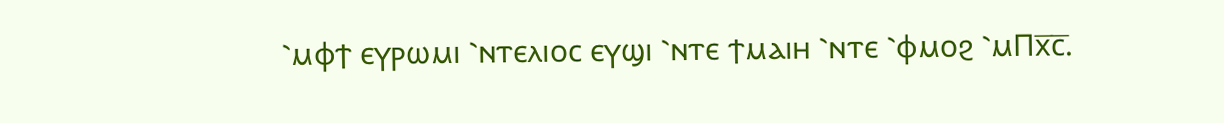⳿ⲙⲫϯ ⲉⲩⲣⲱⲙⲓ ⳿ⲛⲧⲉⲗⲓⲟⲥ ⲉⲩϣⲓ ⳿ⲛⲧⲉ ϯⲙⲁⲓⲏ ⳿ⲛⲧⲉ ⳿ⲫⲙⲟϩ ⳿ⲙⲠⲭ̅ⲥ̅.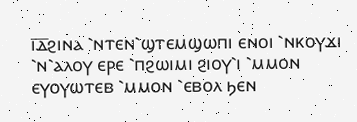ⲓ̅ⲇ̅ϩⲓⲛⲁ ⳿ⲛⲧⲉⲛ⳿ϣⲧⲉⲙϣⲱⲡⲓ ⲉⲛⲟⲓ ⳿ⲛⲕⲟⲩϫⲓ ⳿ⲛ⳿ⲁⲗⲟⲩ ⲉⲣⲉ ⳿ⲡϩⲱⲓⲙⲓ ϩⲓⲟⲩ⳿ⲓ ⳿ⲙⲙⲟⲛ ⲉⲩⲟⲩⲱⲧⲉⲃ ⳿ⲙⲙⲟⲛ ⳿ⲉⲃⲟⲗ ϧⲉⲛ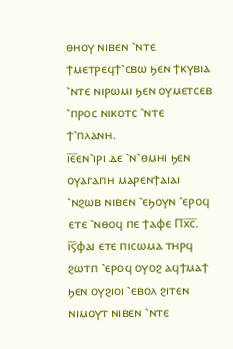ⲑⲏⲟⲩ ⲛⲓⲃⲉⲛ ⳿ⲛⲧⲉ ϯⲙⲉⲧⲣⲉϥϯ⳿ⲥⲃⲱ ϧⲉⲛ ϯⲕⲩⲃⲓⲁ ⳿ⲛⲧⲉ ⲛⲓⲣⲱⲙⲓ ϧⲉⲛ ⲟⲩⲙⲉⲧⲥⲉⲃ ⳿ⲡⲣⲟⲥ ⲛⲓⲕⲟⲧⲥ ⳿ⲛⲧⲉ ϯ⳿ⲡⲗⲁⲛⲏ.
ⲓ̅ⲉ̅ⲉⲛ⳿ⲓⲣⲓ ⲇⲉ ⳿ⲛ⳿ⲑⲙⲏⲓ ϧⲉⲛ ⲟⲩⲁⲅⲁⲡⲏ ⲙⲁⲣⲉⲛϯⲁⲓⲁⲓ ⳿ⲛϩⲱⲃ ⲛⲓⲃⲉⲛ ⳿ⲉϧⲟⲩⲛ ⳿ⲉⲣⲟϥ ⲉⲧⲉ ⳿ⲛⲑⲟϥ ⲡⲉ ϯⲁⲫⲉ Ⲡⲭ̅ⲥ̅.
ⲓ̅ⲋ̅ⲫⲁⲓ ⲉⲧⲉ ⲡⲓⲥⲱⲙⲁ ⲧⲏⲣϥ ϩⲱⲧⲡ ⳿ⲉⲣⲟϥ ⲟⲩⲟϩ ⲁϥϯⲙⲁϯ ϧⲉⲛ ⲟⲩϩⲓⲟⲓ ⳿ⲉⲃⲟⲗ ϩⲓⲧⲉⲛ ⲛⲓⲙⲟⲩⲧ ⲛⲓⲃⲉⲛ ⳿ⲛⲧⲉ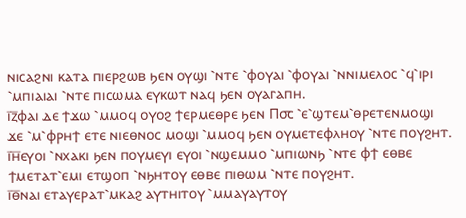ⲛⲓⲥⲁϩⲛⲓ ⲕⲁⲧⲁ ⲡⲓⲉⲣϩⲱⲃ ϧⲉⲛ ⲟⲩϣⲓ ⳿ⲛⲧⲉ ⳿ⲫⲟⲩⲁⲓ ⳿ⲫⲟⲩⲁⲓ ⳿ⲛⲛⲓⲙⲉⲗⲟⲥ ⳿ϥ⳿ⲓⲣⲓ ⳿ⲙⲡⲓⲁⲓⲁⲓ ⳿ⲛⲧⲉ ⲡⲓⲥⲱⲙⲁ ⲉⲩⲕⲱⲧ ⲛⲁϥ ϧⲉⲛ ⲟⲩⲁⲅⲁⲡⲏ.
ⲓ̅ⲍ̅ⲫⲁⲓ ⲇⲉ ϯϫⲱ ⳿ⲙⲙⲟϥ ⲟⲩⲟϩ ϯⲉⲣⲙⲉⲑⲣⲉ ϧⲉⲛ Ⲡ⳪ ⳿ⲉ⳿ϣⲧⲉⲙ⳿ⲑⲣⲉⲧⲉⲛⲙⲟϣⲓ ϫⲉ ⳿ⲙ⳿ⲫⲣⲏϯ ⲉⲧⲉ ⲛⲓⲉⲑⲛⲟⲥ ⲙⲟϣⲓ ⳿ⲙⲙⲟϥ ϧⲉⲛ ⲟⲩⲙⲉⲧⲉⲫⲗⲏⲟⲩ ⳿ⲛⲧⲉ ⲡⲟⲩϩⲏⲧ.
ⲓ̅ⲏ̅ⲉⲩⲟⲓ ⳿ⲛⲭⲁⲕⲓ ϧⲉⲛ ⲡⲟⲩⲙⲉⲩⲓ ⲉⲩⲟⲓ ⳿ⲛϣⲉⲙⲙⲟ ⳿ⲙⲡⲓⲱⲛϧ ⳿ⲛⲧⲉ ⲫϯ ⲉⲑⲃⲉ ϯⲙⲉⲧⲁⲧ⳿ⲉⲙⲓ ⲉⲧϣⲟⲡ ⳿ⲛϧⲏⲧⲟⲩ ⲉⲑⲃⲉ ⲡⲓⲑⲱⲙ ⳿ⲛⲧⲉ ⲡⲟⲩϩⲏⲧ.
ⲓ̅ⲑ̅ⲛⲁⲓ ⲉⲧⲁⲩⲉⲣⲁⲧ⳿ⲙⲕⲁϩ ⲁⲩⲧⲏⲓⲧⲟⲩ ⳿ⲙⲙⲁⲩⲁⲩⲧⲟⲩ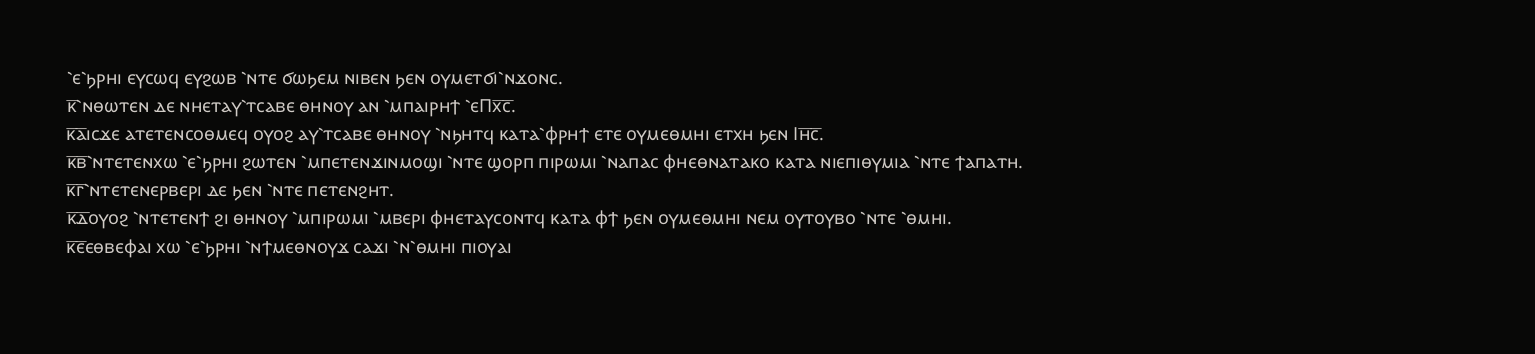⳿ⲉ⳿ϧⲣⲏⲓ ⲉⲩⲥⲱϥ ⲉⲩϩⲱⲃ ⳿ⲛⲧⲉ ϭⲱϧⲉⲙ ⲛⲓⲃⲉⲛ ϧⲉⲛ ⲟⲩⲙⲉⲧϭⲓ⳿ⲛϫⲟⲛⲥ.
ⲕ̅⳿ⲛⲑⲱⲧⲉⲛ ⲇⲉ ⲛⲏⲉⲧⲁⲩ⳿ⲧⲥⲁⲃⲉ ⲑⲏⲛⲟⲩ ⲁⲛ ⳿ⲙⲡⲁⲓⲣⲏϯ ⳿ⲉⲠⲭ̅ⲥ̅.
ⲕ̅ⲁ̅ⲓⲥϫⲉ ⲁⲧⲉⲧⲉⲛⲥⲟⲑⲙⲉϥ ⲟⲩⲟϩ ⲁⲩ⳿ⲧⲥⲁⲃⲉ ⲑⲏⲛⲟⲩ ⳿ⲛϧⲏⲧϥ ⲕⲁⲧⲁ⳿ⲫⲣⲏϯ ⲉⲧⲉ ⲟⲩⲙⲉⲑⲙⲏⲓ ⲉⲧⲭⲏ ϧⲉⲛ Ⲓⲏ̅ⲥ̅.
ⲕ̅ⲃ̅⳿ⲛⲧⲉⲧⲉⲛⲭⲱ ⳿ⲉ⳿ϧⲣⲏⲓ ϩⲱⲧⲉⲛ ⳿ⲙⲡⲉⲧⲉⲛϫⲓⲛⲙⲟϣⲓ ⳿ⲛⲧⲉ ϣⲟⲣⲡ ⲡⲓⲣⲱⲙⲓ ⳿ⲛⲁⲡⲁⲥ ⲫⲏⲉⲑⲛⲁⲧⲁⲕⲟ ⲕⲁⲧⲁ ⲛⲓⲉⲡⲓⲑⲩⲙⲓⲁ ⳿ⲛⲧⲉ ϯⲁⲡⲁⲧⲏ.
ⲕ̅ⲅ̅⳿ⲛⲧⲉⲧⲉⲛⲉⲣⲃⲉⲣⲓ ⲇⲉ ϧⲉⲛ ⳿ⲛⲧⲉ ⲡⲉⲧⲉⲛϩⲏⲧ.
ⲕ̅ⲇ̅ⲟⲩⲟϩ ⳿ⲛⲧⲉⲧⲉⲛϯ ϩⲓ ⲑⲏⲛⲟⲩ ⳿ⲙⲡⲓⲣⲱⲙⲓ ⳿ⲙⲃⲉⲣⲓ ⲫⲏⲉⲧⲁⲩⲥⲟⲛⲧϥ ⲕⲁⲧⲁ ⲫϯ ϧⲉⲛ ⲟⲩⲙⲉⲑⲙⲏⲓ ⲛⲉⲙ ⲟⲩⲧⲟⲩⲃⲟ ⳿ⲛⲧⲉ ⳿ⲑⲙⲏⲓ.
ⲕ̅ⲉ̅ⲉⲑⲃⲉⲫⲁⲓ ⲭⲱ ⳿ⲉ⳿ϧⲣⲏⲓ ⳿ⲛϯⲙⲉⲑⲛⲟⲩϫ ⲥⲁϫⲓ ⳿ⲛ⳿ⲑⲙⲏⲓ ⲡⲓⲟⲩⲁⲓ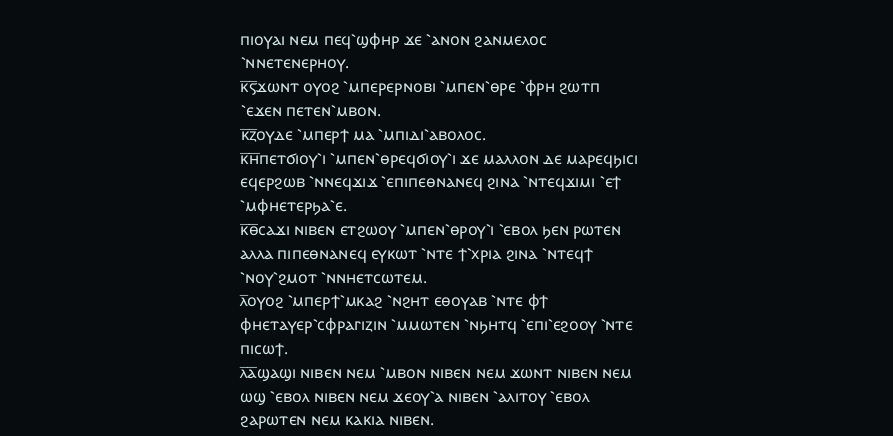ⲡⲓⲟⲩⲁⲓ ⲛⲉⲙ ⲡⲉϥ⳿ϣⲫⲏⲣ ϫⲉ ⳿ⲁⲛⲟⲛ ϩⲁⲛⲙⲉⲗⲟⲥ ⳿ⲛⲛⲉⲧⲉⲛⲉⲣⲏⲟⲩ.
ⲕ̅ⲋ̅ϫⲱⲛⲧ ⲟⲩⲟϩ ⳿ⲙⲡⲉⲣⲉⲣⲛⲟⲃⲓ ⳿ⲙⲡⲉⲛ⳿ⲑⲣⲉ ⳿ⲫⲣⲏ ϩⲱⲧⲡ ⳿ⲉϫⲉⲛ ⲡⲉⲧⲉⲛ⳿ⲙⲃⲟⲛ.
ⲕ̅ⲍ̅ⲟⲩⲇⲉ ⳿ⲙⲡⲉⲣϯ ⲙⲁ ⳿ⲙⲡⲓⲇⲓ⳿ⲁⲃⲟⲗⲟⲥ.
ⲕ̅ⲏ̅ⲡⲉⲧϭⲓⲟⲩ⳿ⲓ ⳿ⲙⲡⲉⲛ⳿ⲑⲣⲉϥϭⲓⲟⲩ⳿ⲓ ϫⲉ ⲙⲁⲗⲗⲟⲛ ⲇⲉ ⲙⲁⲣⲉϥϧⲓⲥⲓ ⲉϥⲉⲣϩⲱⲃ ⳿ⲛⲛⲉϥϫⲓϫ ⳿ⲉⲡⲓⲡⲉⲑⲛⲁⲛⲉϥ ϩⲓⲛⲁ ⳿ⲛⲧⲉϥϫⲓⲙⲓ ⳿ⲉϯ ⳿ⲙⲫⲏⲉⲧⲉⲣϧⲁ⳿ⲉ.
ⲕ̅ⲑ̅ⲥⲁϫⲓ ⲛⲓⲃⲉⲛ ⲉⲧϩⲱⲟⲩ ⳿ⲙⲡⲉⲛ⳿ⲑⲣⲟⲩ⳿ⲓ ⳿ⲉⲃⲟⲗ ϧⲉⲛ ⲣⲱⲧⲉⲛ ⲁⲗⲗⲁ ⲡⲓⲡⲉⲑⲛⲁⲛⲉϥ ⲉⲩⲕⲱⲧ ⳿ⲛⲧⲉ ϯ⳿ⲭⲣⲓⲁ ϩⲓⲛⲁ ⳿ⲛⲧⲉϥϯ ⳿ⲛⲟⲩ⳿ϩⲙⲟⲧ ⳿ⲛⲛⲏⲉⲧⲥⲱⲧⲉⲙ.
ⲗ̅ⲟⲩⲟϩ ⳿ⲙⲡⲉⲣϯ⳿ⲙⲕⲁϩ ⳿ⲛϩⲏⲧ ⲉⲑⲟⲩⲁⲃ ⳿ⲛⲧⲉ ⲫϯ ⲫⲏⲉⲧⲁⲩⲉⲣ⳿ⲥⲫⲣⲁⲅⲓⲍⲓⲛ ⳿ⲙⲙⲱⲧⲉⲛ ⳿ⲛϧⲏⲧϥ ⳿ⲉⲡⲓ⳿ⲉϩⲟⲟⲩ ⳿ⲛⲧⲉ ⲡⲓⲥⲱϯ.
ⲗ̅ⲁ̅ϣⲁϣⲓ ⲛⲓⲃⲉⲛ ⲛⲉⲙ ⳿ⲙⲃⲟⲛ ⲛⲓⲃⲉⲛ ⲛⲉⲙ ϫⲱⲛⲧ ⲛⲓⲃⲉⲛ ⲛⲉⲙ ⲱϣ ⳿ⲉⲃⲟⲗ ⲛⲓⲃⲉⲛ ⲛⲉⲙ ϫⲉⲟⲩ⳿ⲁ ⲛⲓⲃⲉⲛ ⳿ⲁⲗⲓⲧⲟⲩ ⳿ⲉⲃⲟⲗ ϩⲁⲣⲱⲧⲉⲛ ⲛⲉⲙ ⲕⲁⲕⲓⲁ ⲛⲓⲃⲉⲛ.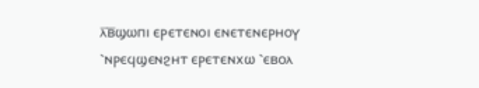ⲗ̅ⲃ̅ϣⲱⲡⲓ ⲉⲣⲉⲧⲉⲛⲟⲓ ⲉⲛⲉⲧⲉⲛⲉⲣⲏⲟⲩ ⳿ⲛⲣⲉϥϣⲉⲛϩⲏⲧ ⲉⲣⲉⲧⲉⲛⲭⲱ ⳿ⲉⲃⲟⲗ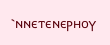⳿ⲛⲛⲉⲧⲉⲛⲉⲣⲏⲟⲩ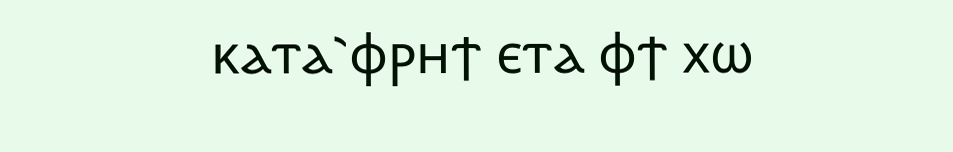ⲕⲁⲧⲁ⳿ⲫⲣⲏϯ ⲉⲧⲁ ⲫϯ ⲭⲱ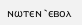ⲛⲱⲧⲉⲛ ⳿ⲉⲃⲟⲗ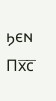ϧⲉⲛ Ⲡⲭ̅ⲥ̅